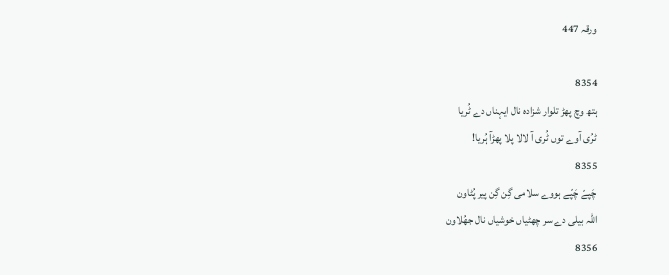ورقہ 447

8354
ہتھ وچ پھڑ تلوار شزادہ نال ایہناں دے ٹُریا
ٹرُی آوے توں ٹُری آ لالا پلا پھڑآ ہُریا!
8355
چَپےّ چَپّے ہووے سلامی گِن گِن پیر پُٹاون
اللہ بیلی دے سر چھٹیاں خوشیاں نال جھُلاون
8356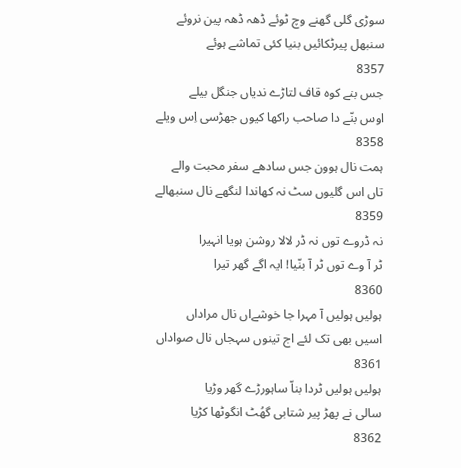سوڑی گلی گھنے وچ ٹوئے ڈھہ ڈھہ پین نروئے
سنبھل پیرٹکائیں بنیا کئی تماشے ہوئے
8357
جس بنے کوہ قاف لتاڑے ندیاں جنگل بیلے
اوس بنّے دا صاحب راکھا کیوں جھڑسی اِس ویلے
8358
ہمت نال ہوون جس سادھے سفر محبت والے
تاں اس گلیوں سٹ نہ کھاندا لنگھے نال سنبھالے
8359
نہ ڈروے توں نہ ڈر لالا روشن ہویا انہیرا
ٹر آ وے توں ٹر آ بنّیا! ایہ اگے گھر تیرا
8360
ہولیں ہولیں آ مہرا جا خوشےاں نال مراداں
اسیں بھی تک لئے اج تینوں سہجاں نال صواداں
8361
ہولیں ہولیں ٹردا بناّ ساہورڑے گھر وڑیا
سالی نے پھڑ پیر شتابی گھُٹ انگوٹھا کڑیا
8362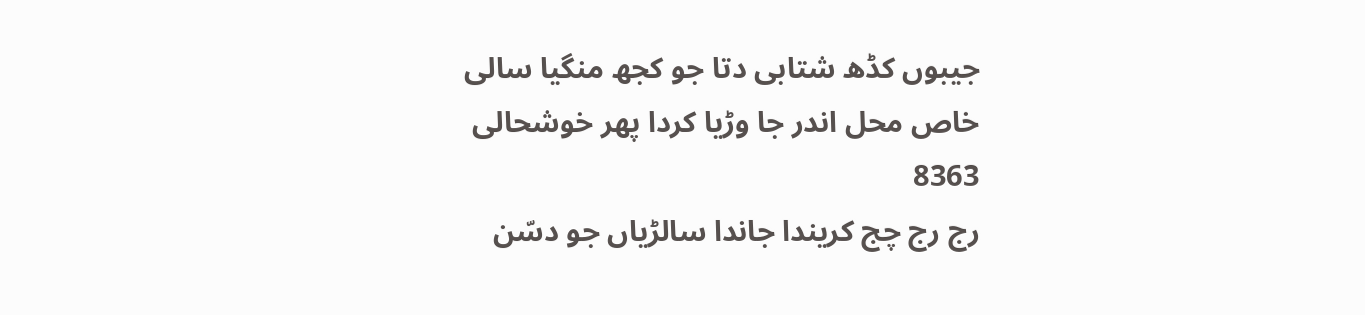جیبوں کڈھ شتابی دتا جو کجھ منگیا سالی
خاص محل اندر جا وڑیا کردا پھر خوشحالی
8363
رج رج چج کریندا جاندا سالڑیاں جو دسّن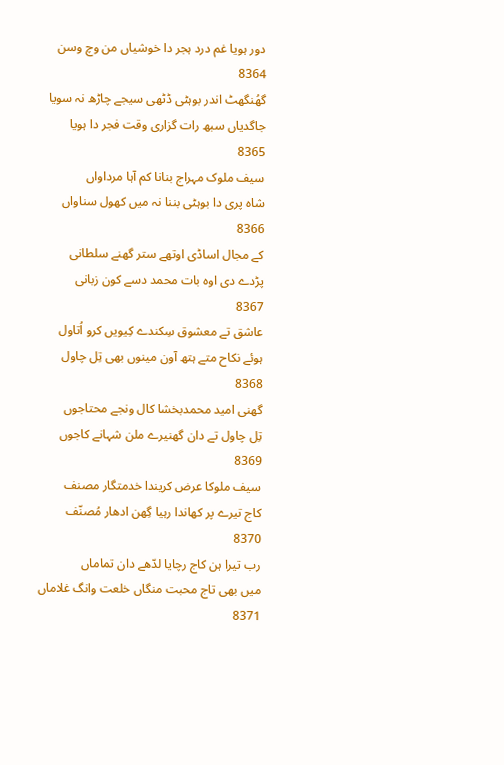دور ہویا غم درد ہجر دا خوشیاں من وچ وسن
8364
گھُنگھٹ اندر بوہٹی ڈٹھی سیجے چاڑھ نہ سویا
جاگدیاں سبھ رات گزاری وقت فجر دا ہویا
8365
سیف ملوک مہراج بنانا کم آہا مرداواں
شاہ پری دا بوہٹی بننا نہ میں کھول سناواں
8366
کے مجال اساڈی اوتھے ستر گھنے سلطانی
پڑدے دی اوہ بات محمد دسے کون زبانی
8367
عاشق تے معشوق سِکندے کِیویں کرو اُتاول
ہوئے نکاح متے ہتھ آون مینوں بھی تِل چاول
8368
گھنی امید محمدبخشا کال ونجے محتاجوں
تِل چاول تے دان گھنیرے ملن شہانے کاجوں
8369
سیف ملوکا عرض کریندا خدمتگار مصنف
کاج تیرے پر کھاندا رہیا گِھن ادھار مُصنّف
8370
رب تیرا ہن کاج رچایا لدّھے دان تماماں
میں بھی تاج محبت منگاں خلعت وانگ غلاماں
8371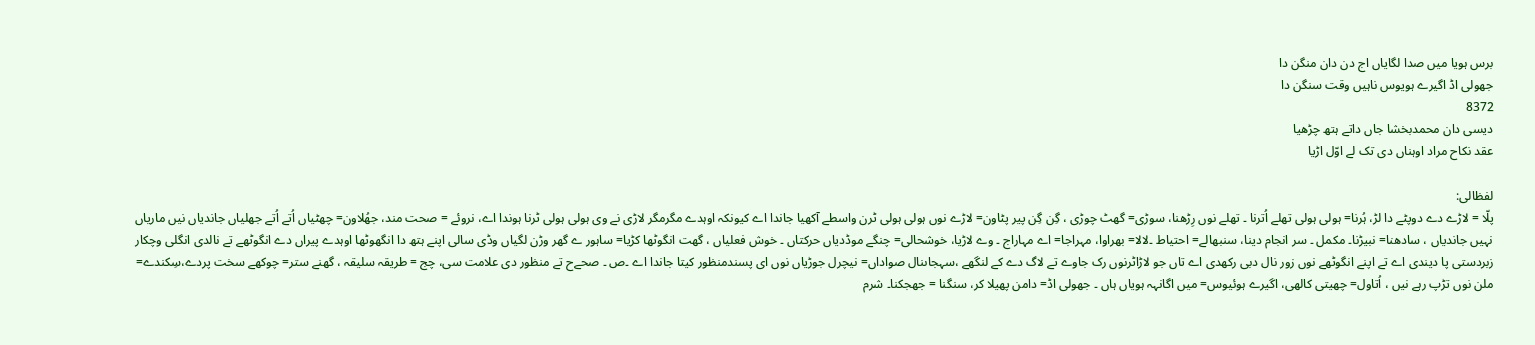برس ہویا میں صدا لگایاں اج دن دان منگن دا
جھولی اڈ اگیرے ہویوس ناہیں وقت سنگن دا
8372
دیسی دان محمدبخشا جاں داتے ہتھ چڑھیا
عقد نکاح مراد اوہناں دی تک لے اوّل اڑیا

لفظالی:
پلّا = لاڑے دے دوپٹے دا لڑ، ہُرنا= ہولی ہولی تھلے اُترنا ۔ تھلے نوں رِڑھنا، سوڑی= گھٹ چوڑی ، گِن گِن پیر پٹاون= لاڑے نوں ہولی ہولی ٹرن واسطے آکھیا جاندا اے کیونکہ اوہدے مگرمگر لاڑی نے وی ہولی ہولی ٹرنا ہوندا اے، نروئے = صحت مند، جھُلاون= چھٹیاں اُتے اُتے جھلیاں جاندیاں نیں ماریاں نہیں جاندیاں ، سادھنا= نبیڑنا۔ مکمل ۔ سر انجام دینا، سنبھالے= احتیاط ۔لالا= بھراوا، مہراجا= اے مہاراج ۔ وے لاڑیا، خوشحالی= چنگے موڈدیاں حرکتاں ۔ خوش فعلیاں ، گھت انگوٹھا کڑیا= ساہور ے گھر وڑن لگیاں وڈی سالی اپنے ہتھ دا انگھوٹھا اوہدے پیراں دے انگوٹھے تے نالدی انگلی وچکار زبردستی پا دیندی اے تے اپنے انگوٹھے نوں زور نال دبی رکھدی اے تاں جو لاڑاٹرنوں رک جاوے تے لاگ دے کے لنگھے ،سہجاںنال صواداں= نیچرل جوڑیاں نوں ای پسندمنظور کیتا جاندا اے ۔ص ۔ صحےح تے منظور دی علامت سی، چج = طریقہ سلیقہ ، گھنے ستر= چوکھے سخت پردے،سِکندے= ملن نوں تڑپ رہے نیں ، اُتاول= چھیتی کالھی، اگیرے ہوئیوس= میں اگانہہ ہویاں ہاں ۔ جھولی اڈ= دامن پھیلا کر، سنگنا = جھجکنا۔ شرم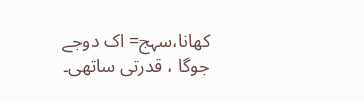کھانا،سہج= اک دوجے جوگا ، قدرتی ساتھی۔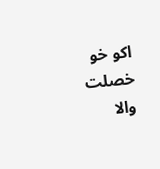اکو خو خصلت والا